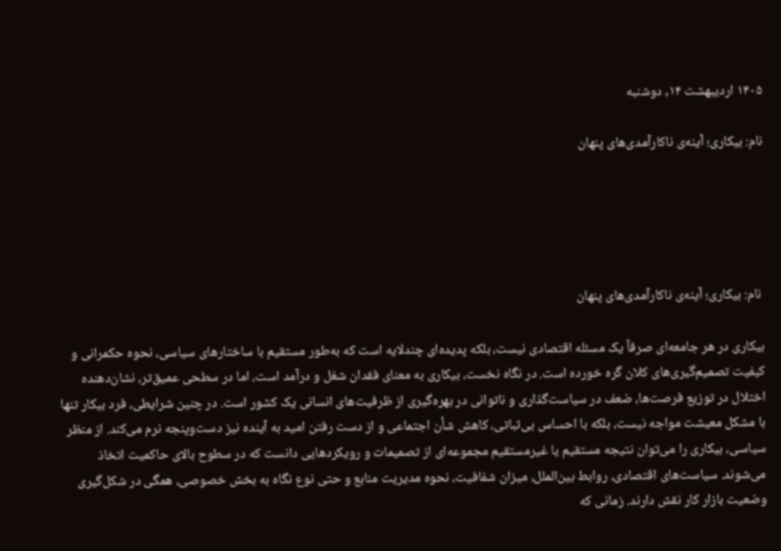۱۴۰۵ اردیبهشت ۱۴, دوشنبه

نام: بیکاری؛ آینه‌ی ناکارآمدی‌های پنهان





 نام: بیکاری؛ آینه‌ی ناکارآمدی‌های پنهان

بیکاری در هر جامعه‌ای صرفاً یک مسئله اقتصادی نیست، بلکه پدیده‌ای چندلایه است که به‌طور مستقیم با ساختارهای سیاسی، نحوه حکمرانی و کیفیت تصمیم‌گیری‌های کلان گره خورده است. در نگاه نخست، بیکاری به معنای فقدان شغل و درآمد است، اما در سطحی عمیق‌تر، نشان‌دهنده اختلال در توزیع فرصت‌ها، ضعف در سیاست‌گذاری و ناتوانی در بهره‌گیری از ظرفیت‌های انسانی یک کشور است. در چنین شرایطی، فرد بیکار تنها با مشکل معیشت مواجه نیست، بلکه با احساس بی‌ثباتی، کاهش شأن اجتماعی و از دست رفتن امید به آینده نیز دست‌وپنجه نرم می‌کند. از منظر سیاسی، بیکاری را می‌توان نتیجه مستقیم یا غیرمستقیم مجموعه‌ای از تصمیمات و رویکردهایی دانست که در سطوح بالای حاکمیت اتخاذ می‌شوند. سیاست‌های اقتصادی، روابط بین‌الملل، میزان شفافیت، نحوه مدیریت منابع و حتی نوع نگاه به بخش خصوصی، همگی در شکل‌گیری وضعیت بازار کار نقش دارند. زمانی که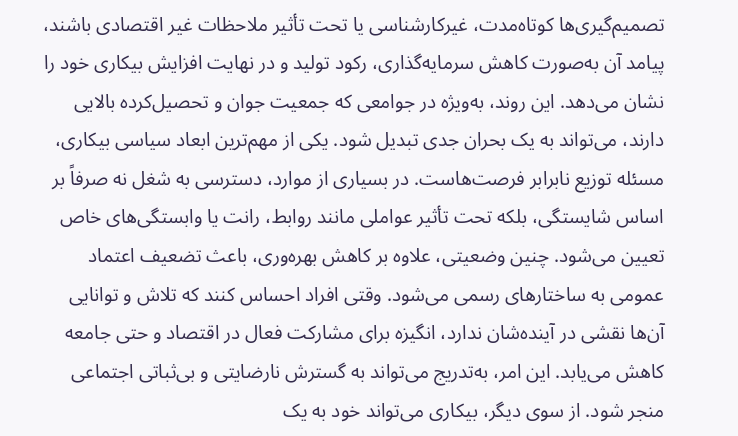تصمیم‌گیری‌ها کوتاه‌مدت، غیرکارشناسی یا تحت تأثیر ملاحظات غیر اقتصادی باشند، پیامد آن به‌صورت کاهش سرمایه‌گذاری، رکود تولید و در نهایت افزایش بیکاری خود را نشان می‌دهد. این روند، به‌ویژه در جوامعی که جمعیت جوان و تحصیل‌کرده بالایی دارند، می‌تواند به یک بحران جدی تبدیل شود. یکی از مهم‌ترین ابعاد سیاسی بیکاری، مسئله توزیع نابرابر فرصت‌هاست. در بسیاری از موارد، دسترسی به شغل نه صرفاً بر اساس شایستگی، بلکه تحت تأثیر عواملی مانند روابط، رانت یا وابستگی‌های خاص تعیین می‌شود. چنین وضعیتی، علاوه بر کاهش بهره‌وری، باعث تضعیف اعتماد عمومی به ساختارهای رسمی می‌شود. وقتی افراد احساس کنند که تلاش و توانایی آن‌ها نقشی در آینده‌شان ندارد، انگیزه برای مشارکت فعال در اقتصاد و حتی جامعه کاهش می‌یابد. این امر، به‌تدریج می‌تواند به گسترش نارضایتی و بی‌ثباتی اجتماعی منجر شود. از سوی دیگر، بیکاری می‌تواند خود به یک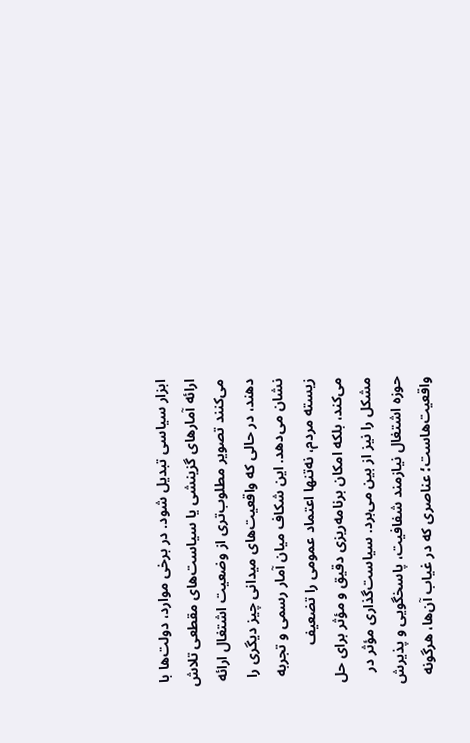ابزار سیاسی تبدیل شود. در برخی موارد، دولت‌ها با ارائه آمارهای گزینشی یا سیاست‌های مقطعی تلاش می‌کنند تصویر مطلوب‌تری از وضعیت اشتغال ارائه دهند، در حالی که واقعیت‌های میدانی چیز دیگری را نشان می‌دهد. این شکاف میان آمار رسمی و تجربه زیسته مردم، نه‌تنها اعتماد عمومی را تضعیف می‌کند، بلکه امکان برنامه‌ریزی دقیق و مؤثر برای حل مشکل را نیز از بین می‌برد. سیاست‌گذاری مؤثر در حوزه اشتغال نیازمند شفافیت، پاسخگویی و پذیرش واقعیت‌هاست؛ عناصری که در غیاب آن‌ها، هرگونه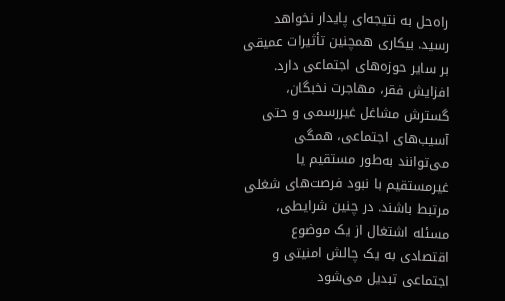راه‌حل به نتیجه‌ای پایدار نخواهد رسید. بیکاری همچنین تأثیرات عمیقی بر سایر حوزه‌های اجتماعی دارد. افزایش فقر، مهاجرت نخبگان، گسترش مشاغل غیررسمی و حتی آسیب‌های اجتماعی، همگی می‌توانند به‌طور مستقیم یا غیرمستقیم با نبود فرصت‌های شغلی مرتبط باشند. در چنین شرایطی، مسئله اشتغال از یک موضوع اقتصادی به یک چالش امنیتی و اجتماعی تبدیل می‌شود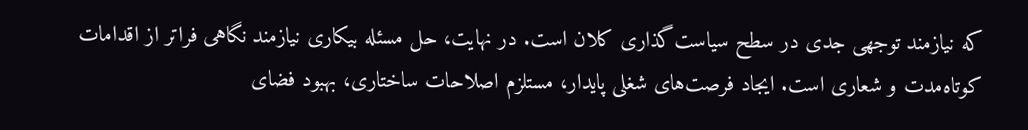که نیازمند توجهی جدی در سطح سیاست‌گذاری کلان است. در نهایت، حل مسئله بیکاری نیازمند نگاهی فراتر از اقدامات کوتاه‌مدت و شعاری است. ایجاد فرصت‌های شغلی پایدار، مستلزم اصلاحات ساختاری، بهبود فضای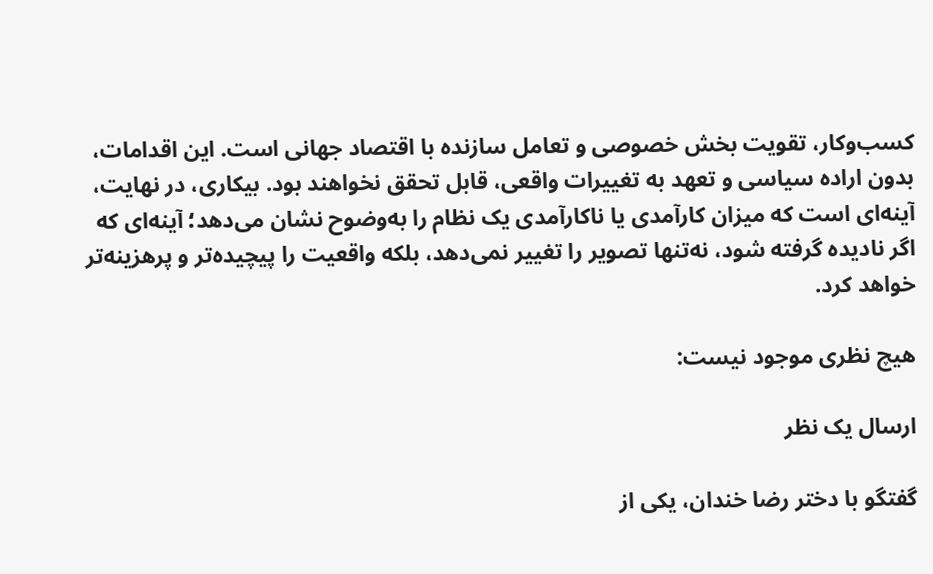کسب‌وکار، تقویت بخش خصوصی و تعامل سازنده با اقتصاد جهانی است. این اقدامات، بدون اراده سیاسی و تعهد به تغییرات واقعی، قابل تحقق نخواهند بود. بیکاری، در نهایت، آینه‌ای است که میزان کارآمدی یا ناکارآمدی یک نظام را به‌وضوح نشان می‌دهد؛ آینه‌ای که اگر نادیده گرفته شود، نه‌تنها تصویر را تغییر نمی‌دهد، بلکه واقعیت را پیچیده‌تر و پرهزینه‌تر خواهد کرد.

هیچ نظری موجود نیست:

ارسال یک نظر

گفتگو با دختر رضا خندان، یکی از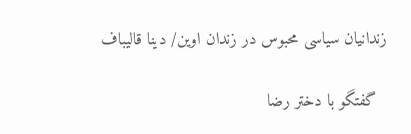زندانیان سیاسی محبوس در زندان اوین/ دینا قالیباف

  گفتگو با دختر رضا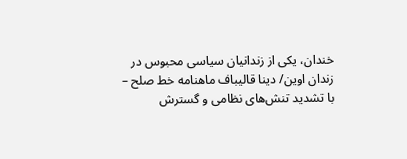خندان، یکی از زندانیان سیاسی محبوس در زندان اوین/ دینا قالیباف ماهنامه خط صلح – با تشدید تنش‌های نظامی و گسترش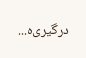درگیری‌ه...